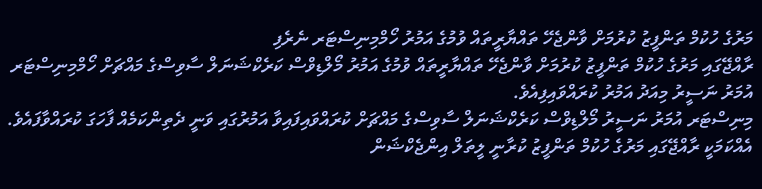މަރުގެ ހުކުމް ތަންފީޒު ކުރުމަށް ވާންޖެހޭ ތައްޔާރީތައް ވުމުގެ އަމުރު ހޯމްމިނިސްޓަރ ނެރެފި
ރާއްޖޭގައި މަރުގެ ހުކުމް ތަންފީޒު ކުރުމަށް ވާންޖެހޭ ތައްޔާރީތައް ވުމުގެ އަމުރު މޯލްޑިވްސް ކަރެކްޝަނަލް ސާވިސްގެ މައްޗަށް ހޯމްމިނިސްޓަރ އުމަރު ނަސީރު މިއަދު އަމުރު ކުރައްވައިފިއެވެ.
މިނިސްޓަރ އުމަރު ނަސީރު މޯލްޑިވްސް ކަރެކްޝަނަލް ސާވިސްގެ މައްޗަށް ކުރައްވައިފައިވާ އަމުރުގައި ވަނީ ދެތިންކަމެއް ފާހަގަ ކުރައްވާފައެވެ. އެއްކަމަކީ ރާއްޖޭގައި މަރުގެ ހުކުމް ތަންފީޒު ކުރާނީ ލީތަލް އިންޖެކްޝަން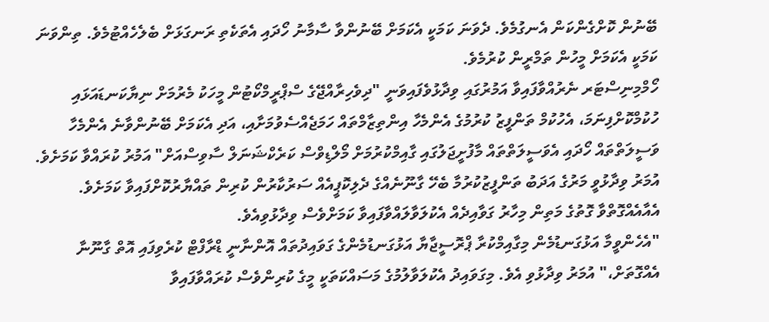ބޭނުން ކޮށްގެންކަން އެނގުމެވެ. ދެވަނަ ކަމަކީ އެކަމަށް ބޭނުންވާ ސާމާނު ހޯދައި އެތަކެތި ރަނގަޅަށް ބެލެހެއްޓުމެވެ. ތިންވަނަ ކަމަކީ އެކަމަށް މީހުން ތަމްރީން ކުރުމެވެ.
ހޯމްމިނިސްޓަރ ނެރުއްވާފައިވާ އަމުރުގައި ވިދާޅުވެފައިވަނީ "ދިވެހިރާއްޖޭގެ ސްޕްރީމްކޯޓުން މީހަކު މެރުމަށް ނިޔާކަނޑައަޅައި ހުކުމްކޮށްފިނަމަ، އެހުކުމް ތަންފީޒު ކުރުމުގެ އެންމެހާ އިންތިޒާމްތައް ހަމަޖެއްސެވުމަށާއި، އަދި އެކަމަށް ބޭނުންވާނެ އެންމެހާ ވަސީލަތްތައް ހޯދައި އެވަސީލަތްތައް މާފުށީޖަލުގައި ގާއިމްކުރުމަށް މޯލްޑިވްސް ކަރެކްޝަނަލް ސާވިސްއަށް" އަމުރު ކުރައްވާ ކަމަށެވެ.
އުމަރު ވިދާޅުވީ މަރުގެ އަދަބު ތަންފީޒުކުރުމާ ބެހޭ ގާނޫނެއްގެ ދެލިކޮޕީއެއް ސަރުކާރުން ކުރިން ތައްޔާރުކޮށްފައިވާ ކަމަށެވެ. އެއާއެއްގޮތްވާ ގޮތުގެ މަތިން މިހާރު ގަވާއިދެއް އެކުލަވާލައްވާފައިވާ ކަމަށްވެސް ވިދާޅުވިއެވެ.
"އެހެންވީމާ އަޅުގަނޑުމެން މިގާއިމްކުރާ ޕްރޮސީޖާޔާ އަޅުގަނޑުމެންގެ ގަވައިދުތައް އޮންނާނީ ޑްރާފްޓް ކުރެވިފައި އޮތް ގާނޫނާ އެއްގޮތަށް،" އުމަރު ވިދާޅުވި އެވެ. މިގަވައިދު އެކުލަވާލުމުގެ މަސައްކަތަކީ މީގެ ކުރިންވެސް ކުރައްވާފައިވާ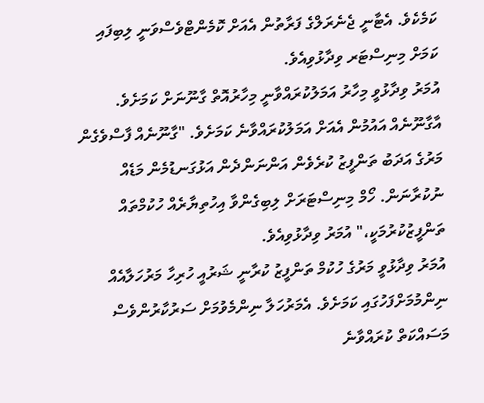ކަމެކެވެ. އެޓާނީ ޖެނެރަލްގެ ފަރާތުން އެއަށް ކޮމެންޓްވެސްވަނީ ލިބިފައި ކަމަށް މިނިސްޓަރ ވިދާޅުވިއެވެ.
އުމަރު ވިދާޅުވީ މިހާރު އަމަލުކުރައްވާނީ މިހާރުއޮތް ގާނޫނަށް ކަމަށެވެ. އާގާނޫނެއް އައުމުން އެއަށް އަމަލުކުރައްވާނެ ކަމަށެވެ. "ގާނޫނެއް ފާސްވެގެން މަރުގެ އަދަބު ތަންފީޒު ކުރެވެން އަންނަންދެން އަޅުގަނޑުމެން މަޑެއް ނުކުރާނަން. ހޯމް މިނިސްޓަރަށް ލިބިގެންވާ އިހުތިޔާރެއް ހުކުމްތައް ތަންފީޒުކުރުމަކީ،" އުމަރު ވިދާޅުވިއެވެ.
އުމަރު ވިދާޅުވީ މަރުގެ ހުކުމް ތަންފީޒު ކުރާނީ ޝަރުއީ ހުރިހާ މަރުހަލާއެއް ނިންމުމަށްފަހުގައި ކަމަށެވެ. އެމަރުހަލާ ނިންމެވުމަށް ސަރުކާރުންވެސް މަސައްކަތް ކުރައްވާނެ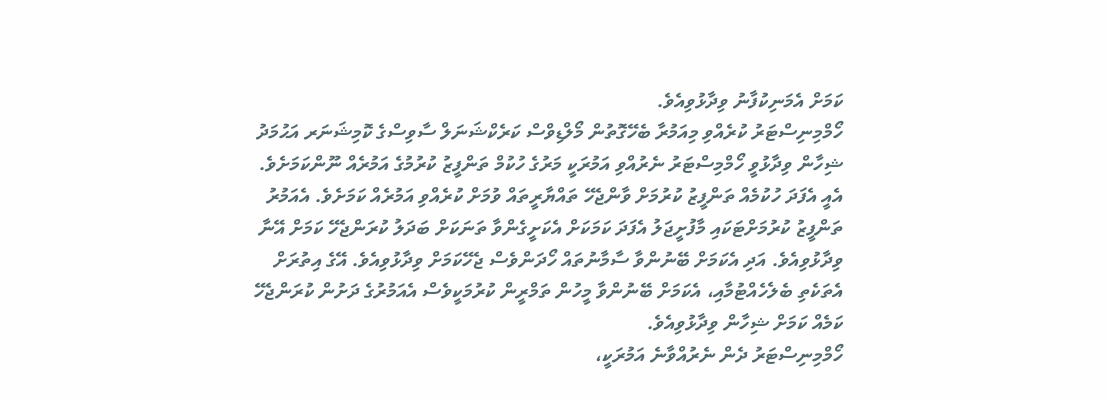ކަމަށް އެމަނިކުފާނު ވިދާޅުވިއެވެ.
ހޯމްމިނިސްޓަރު ކުރެއްވި މިއަމުރާ ބެހޭގޮތުން މޯލްޑިވްސް ކަރެކްޝަނަލް ސާވިސްގެ ކޮމިޝަނަރ އަޙުމަދު ޝިހާން ވިދާޅުވީ ހޯމްމިސްޓަރު ނެރުއްވި އަމުރަކީ މަރުގެ ހުކުމް ތަންފީޒު ކުރުމުގެ އަމުރެއް ނޫންކަމަށެވެ. އެއީ އެފަދަ ހުކުމެއް ތަންފީޒު ކުރުމަށް ވާންޖެހޭ ތައްޔާރީތައް ވުމަށް ކުރެއްވި އަމުރެއް ކަމަށެވެ. އެއަމުރު ތަންފީޒު ކުރުމަށްޓަކައި މާފުށީޖަލު އެފަދަ ކަމަކަށް އެކަށީގެންވާ ތަނަކަށް ބަދަލު ކުރަންޖެހޭ ކަމަށް އޭނާ ވިދާޅުވިއެވެ. އަދި އެކަމަށް ބޭނުންވާ ސާމާނުތައް ހޯދަންވެސް ޖެހޭކަމަށް ވިދާޅުވިއެވެ. އޭގެ އިތުރަށް އެތަކެތި ބެލެހެއްޓުމާއި، އެކަމަށް ބޭނުންވާ މީހުން ތަމްރީން ކުރުމަކީވެސް އެއަމުރުގެ ދަށުން ކުރަންޖެހޭ ކަމެއް ކަމަށް ޝިހާން ވިދާޅުވިއެވެ.
ހޯމްމިނިސްޓަރު ދެން ނެރުއްވާނެ އަމުރަކީ،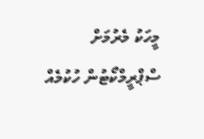މީހަކު މެރުމަށް ސްޕްރީމްކޯޓުން ހުކުމެއް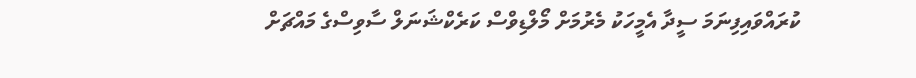ކުރައްވައިފިނަމަ ސީދާ އެމީހަކު މެރުމަށް މޯލްޑިވްސް ކަރެކްޝަނަލް ސާވިސްގެ މައްޗަށް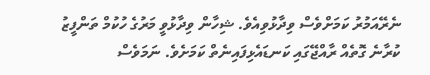ނެރޭއަމުރު ކަމަށްވެސް ވިދާޅުވިއެވެ. ޝިހާން ވިދާޅުވީ މަރުގެ ހުކުމް ތަންފީޒު ކުރާނެ ގޮތެއް ރާއްޖޭގައި ކަނޑައެޅިފައިނެތް ކަމަށެވެ. ނަމަވެސް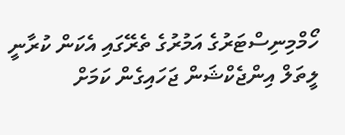ހޯމްމިނިސްޓަރުގެ އަމުރުގެ ތެރޭގައި އެކަން ކުރާނީ ލީތަލް އިންޖެކްޝަން ޖަހައިގެން ކަމަށް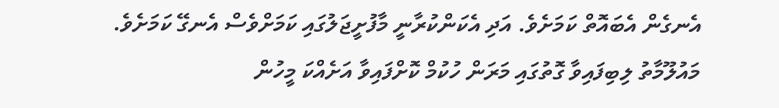އެނގެން އެބައޮތް ކަމަށެވެ. އަދި އެކަންކުރާނީ މާފުށީޖަލުގައި ކަމަށްވެސް އެނގޭ ކަމަށެވެ.
މައުލޫމާތު ލިބިފައިވާ ގޮތުގައި މަރަން ހުކުމް ކޮށްފައިވާ އަށެއްކަ މީހުން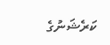ކަރެޝަނުގެ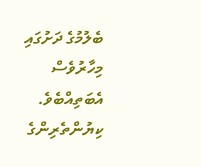ބެލުމުގެ ދަށުގައި މިހާރުވެސް އެބަތިއްބެވެ.
ކިޔުންތެރިންގެ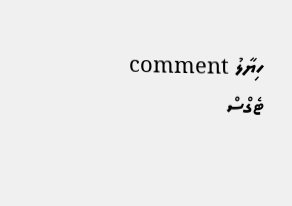ހިޔާލު comment
ޓެގްސް